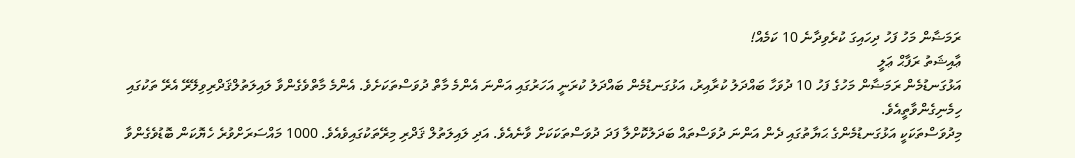ރަމަޟާން މަހު ފަހު ދިހައިގަ ކުރެވިދާނެ 10 ކަމެއް!
ޢާއިޝަތު ރަފާޙް ޢަލީ
އަޅުގަނޑުމެން ރަމަޟާން މަހުގެ ފަހު 10 ދުވަހާ ބައްދަލު ކުރާއިރު، އަޅުގަނޑުމެން ބައްދަލު ކުރަނީ އަހަރުގައި އަންނަ އެންމެ މާތް ދުވަސްތަކަށެވެ. އެންމެ މާތްވެގެންވާ ލައިލަތުލްޤަދްރިވިލޭރޭ އެރޭ ތަކުގައި ހިމެނިގެންވާތީއެވެ.
މިދުވަސްތަކަކީ އަޅުގަނޑުމެންގެ ޙަޔާތުގައި ދެން އަންނަ ދުވަސްތައް ބަދަލުކޮށްލާ ފަދަ ދުވަސްތަކަކަށް ވާނެއެވެ. އަދި ލައިލަތުލް ޤަދްރި މިރޭތަކުގައިވެއެވެ. 1000 މައްސަރަށްވުރެ ހެޔޮކަން ބޮޑުވެގެންވާ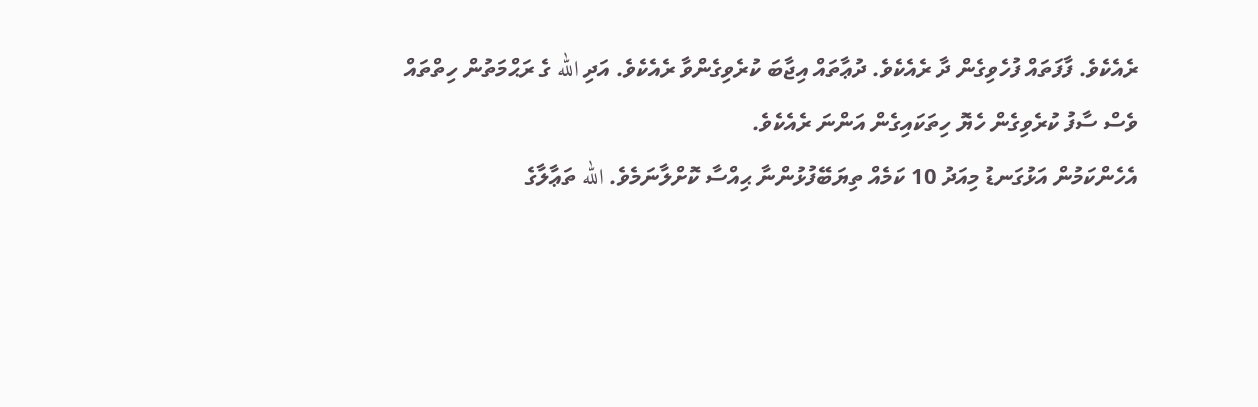ރެއެކެވެ. ފާފަތައް ފުހެވިގެން ދާ ރެއެކެވެ. ދުޢާތައް އިޖާބަ ކުރެވިގެންވާ ރެއެކެވެ. އަދި الله ގެ ރަޙްމަތުން ހިތްތައް ވެސް ސާފު ކުރެވިގެން ހެޔޮ ހިތަކައިގެން އަންނަ ރެއެކެވެ.
އެހެންކަމުން އަޅުގަނޑު މިއަދު 10 ކަމެއް ތިޔަބޭފުޅުންނާ ޙިއްސާ ކޮށްލާނަމެވެ. الله ތަޢާލާގެ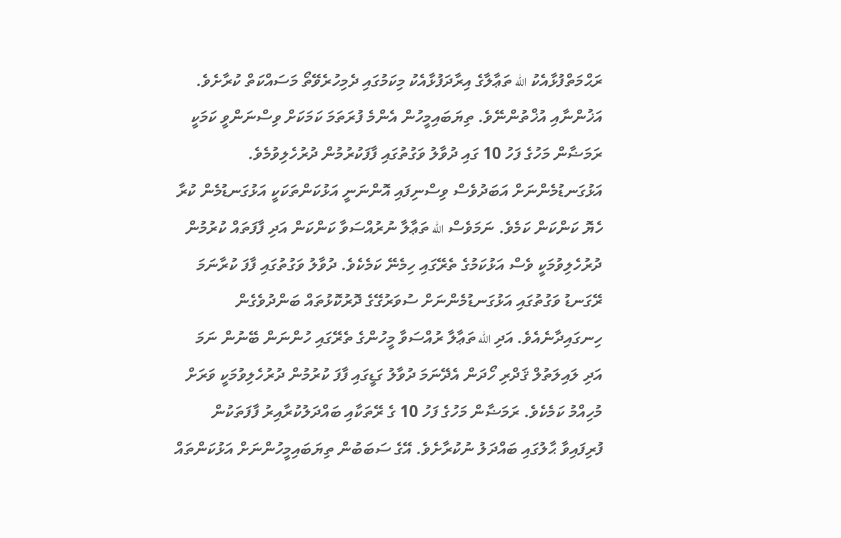ރަޙްމަތްފުޅާއެކު الله ތަޢާލާގެ އިރާދަފުޅާއެކު މިކަމުގައި ދެމިހުރެވޭތޯ މަސައްކަތް ކުރާށެވެ.
އަޚުންނާއި އުޚްތުންނޭވެ. ތިޔަބައިމީހުން އެންމެ ފުރަތަމަ ކަމަކަށް ވިސްނަންވީ ކަމަކީ ރަމަޟާން މަހުގެ ފަހު 10 ގައި ދުވާލު ވަގުތުގައި ފާފަކުރުމުން ދުރުހެލިވުމެވެ. އަޅުގަނޑުމެންނަށް އަބަދުވެސް ވިސްނިފައި އޮންނަނީ އަޅުކަންތަކަކީ އަޅުގަނޑުމެން ކުރާ ހެޔޮ ކަންކަން ކަމެވެ. ނަމަވެސް الله ތަޢާލާ ނުރުއްސަވާ ކަންކަން އަދި ފާފަތައް ކުރުމުން ދުރުހެލިވުމަކީ ވެސް އަޅުކަމުގެ ތެރޭގައި ހިމެނޭ ކަމެކެވެ. ދުވާލު ވަގުތުގައި ފާފަ ކުރާނަމަ ރޭގަނޑު ވަގުތުގައި އަޅުގަނޑުމެންނަށް ސުވަރުގޭގެ ދޮރުކޮޅުތައް ބަންދުވެގެން ހިނގައިދާނެއެވެ. އަދި الله ތަޢާލާ ރުއްސަވާ މީހުންގެ ތެރޭގައި ހުންނަން ބޭނުން ނަމަ އަދި ލައިލަތުލް ޤަދްރި ހޯދަން އެދޭނަމަ ދުވާލު ގަޑީގައި ފާފަ ކުރުމުން ދުރުހެލިވުމަކީ ވަރަށް މުހިއްމު ކަމެކެވެ. ރަމަޟާން މަހުގެ ފަހު 10 ގެ ރޭތަކާއި ބައްދަލުކުރާއިރު ފާފަތަކުން ފުރިފައިވާ ޙާލުގައި ބައްދަލު ނުކުރާށެވެ. އޭގެ ސަބަބުން ތިޔަބައިމީހުންނަށް އަޅުކަންތައް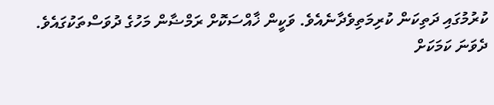ކުރުމުގައި ދަތިކަން ކުރިމަތިވެދާނެއެވެ. ވަކީން ޚާއްސަކޮށް ރަމްޟާން މަހުގެ ދުވަސްތަކުގައެވެ.
ދެވަނަ ކަމަކަށް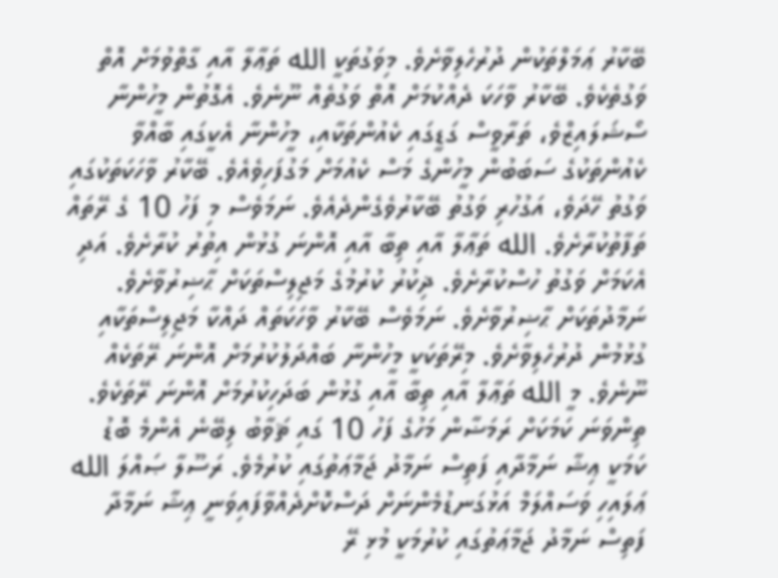ބޭކާރު ޢަމަލްތަކުން ދުރުހެލިވާށެވެ. މިވަގުތަކީ الله ތަޢާލާ އާއި ގާތްވުމަށް އޮތް ވަގުތެކެވެ. ބޭކާރު ވާހަކަ ދެއްކުމަށް އޮތް ވަގުތެއް ނޫނެވެ. އެގޮތުން މީހުންނާ ސޯޝަލައިޒްވެ، ތަރާވީސް ގަޑީގައި ކެއުންތަކާއި، މީހުންނާ އެކީގައި ބާއްވާ ކެއުންތަކުގެ ސަބަބުން މީހުންގެ މަސް ކެއުމަށް މަގުފަހިވެއެވެ. ބޭކާރު ވާހަކަތަކުގައި ވަގުތު ހޭދަވެ، އަގުހުރި ވަގުތު ބޭކާރުވެގެންދެއެވެ. ނަމަވެސް މި ފަހު 10 ގެ ރޭތައް ތަފާތުކުރާށެވެ. الله ތަޢާލާ އާއި ތިބާ އާއި އޮންނަ ގުޅުން އިތުރު ކުރާށެވެ. އަދި އެކަމަށް ވަގުތު ހުސްކުރާށެވެ. ޛިކުރު ކުރުމުގެ މަޖިލިސްތަކަށް ޙާޟިރުވާށެވެ. ނަމާދުތަކަށް ޙާޟިރުވާށެވެ. ނަމަވެސް ބޭކާރު ވާހަކަތައް ދައްކާ މަޖިލިސްތަކާއި ގުޅުމުން ދުރުހެލިވާށެވެ. މިރޭތަކަކީ މީހުންނާ ބައްދަލުކުރުމަށް އޮންނަ ރޭތަކެއް ނޫނެވެ. މީ الله ތަޢާލާ އާއި ތިބާ އާއި ގުޅުން ބަދަހިކުރުމަށް އޮންނަ ރޭތަކެވެ.
ތިންވަނަ ކަމަކަށް ރަމަޟާން މަހުގެ ފަހު 10 ގައި ޘަވާބު ލިބޭނެ އެންމެ ބޮޑު ކަމަކީ ޢިޝާ ނަމާދާއި ފަތިސް ނަމާދު ޖަމާޢަތުގައި ކުރުމެވެ. ރަސޫލާ ޞައްލަ الله ޢަލައިހި ވަސައްލަމް އަޅުގަނޑުމެންނަށް ދަސްކޮށްދެއްވާފައިވަނީ ޢިޝާ ނަމާދާ ފަތިސް ނަމާދު ޖަމާޢަތުގައި ކުރުމަކީ މުޅި ރޭ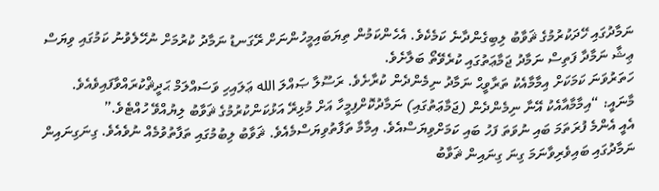ނަމާދުގައި ހޭދަކުރުމުގެ ޘަވާބު ލިބިގެންދާނެ ކަމެކެވެ. އެހެންކަމުން ތިޔަބައިމީހުންނަށް ރޭގަނޑު ނަމާދު ކުރުމަށް ނުހޭލެވުނު ކަމުގައި ވިޔަސް ޢިޝާ ނަމާދާ ފަތިސް ނަމާދު ޖަމާޢަތުގައި ކުރެވޭތޯ ބަލާށެވެ.
ހަތަރުވަނަ ކަމަކަށް އިމާމާއެކު ތަރާވީޙް ނަމާދު ނިމެންދެން ކުރާށެވެ. ރަސޫލާ ޞައްލަ الله ޢަލައިހި ވަސައްލަމް ޙަދީޘްކުރައްވާފައިވެއެވެ.
މާނައީ: “އިމާމާއާއެކު އޭނާ ނިމެންދެން (ޖަމާޢަތުގައި) ނަމާދުކޮށްފިމީހާ އަށް މުޅިރޭ އަޅުކަންކުރުމުގެ ޘަވާބު ލިޔުއްވޭ ހުއްޓެވެ.”
އެއީ އެންމެ ފުރަތަމަ ބައި ނުވަތަ ފަހު ބައި ކަމަށްވިޔަސްއެވެ. އިމާމާ ތަފާތުވިޔަސްމެއެވެ. ޘަވާބު ލިބުމުގައި ތަފާތުވުމެއް ނުވެއެވެ. ގިނަގިނައިން ނަމާދުގައި ބައިވެރިވާނަމަ ގިނަ ގިނައިން ޘަވާބު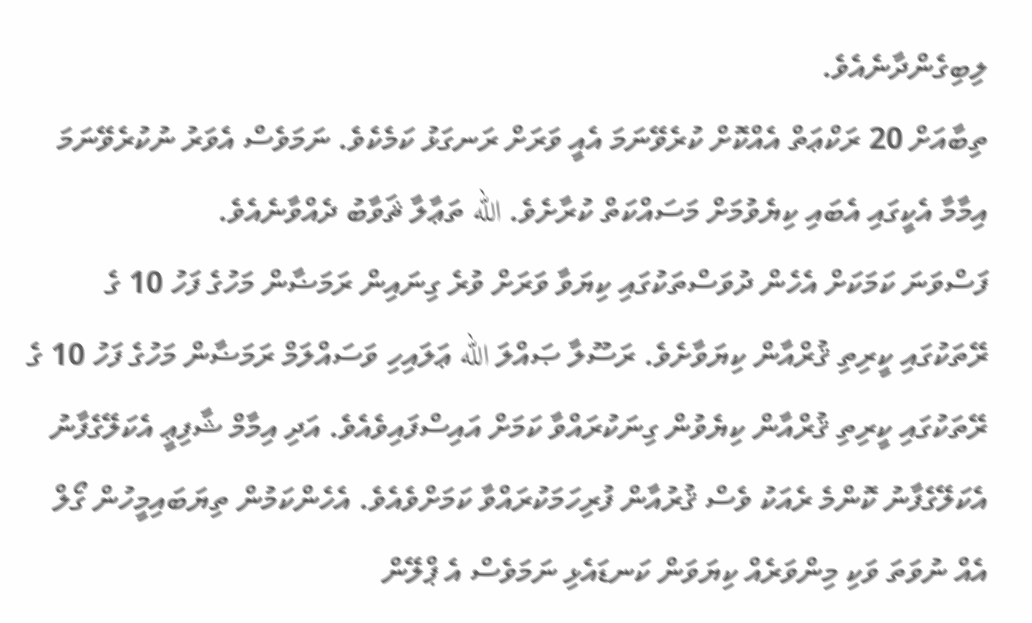ލިބިގެންދާނެއެވެ.
ތިބާއަށް 20 ރަކްޢަތް އެއްކޮށް ކުރެވޭނަމަ އެއީ ވަރަށް ރަނގަޅު ކަމެކެވެ. ނަމަވެސް އެވަރު ނުކުރެވޭނަމަ އިމާމާ އެކީގައި އެބައި ކިޔެވުމަށް މަސައްކަތް ކުރާށެވެ. الله ތަޢާލާ ޘަވާބު ދެއްވާނެއެވެ.
ފަސްވަނަ ކަމަކަށް އެހެން ދުވަސްތަކުގައި ކިޔަވާ ވަރަށް ވުރެ ގިނައިން ރަމަޟާން މަހުގެ ފަހު 10 ގެ ރޭތަކުގައި ކީރިތި ޤުރްއާން ކިޔަވާށެވެ. ރަސޫލާ ޞައްލަ الله ޢަލައިހި ވަސައްލަމް ރަމަޟާން މަހުގެ ފަހު 10 ގެ ރޭތަކުގައި ކީރިތި ޤުރްއާން ކިޔެވުން ގިނަކުރައްވާ ކަމަށް އައިސްފައިވެއެވެ. އަދި އިމާމް ޝާފިޢީ އެކަލޭގެފާނު އެކަލޭގެފާނު ކޮންމެ ރެއަކު ވެސް ޤުރުއާން ފުރިހަމަކުރައްވާ ކަމަށްވެއެވެ. އެހެންކަމުން ތިޔަބައިމީހުން ގޯލް އެއް ނުވަތަ ވަކި މިންވަރެއް ކިޔަވަން ކަނޑައެޅި ނަމަވެސް އެ ޕްލޭން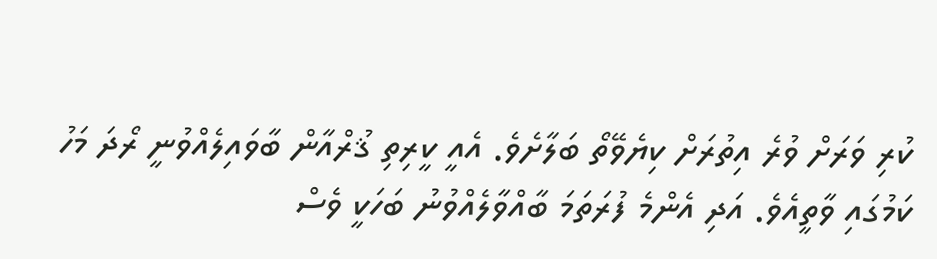ކުރި ވަރަށް ވުރެ އިތުރަށް ކިޔެވޭތޯ ބަލާށެވެ. އެއީ ކީރިތި ޤުރްއާން ބާވައިލެއްވުނީ ރޯދަ މަހު ކަމުގައި ވާތީއެވެ. އަދި އެންމެ ފުރަތަމަ ބާއްވާލެއްވުނު ބަހަކީ ވެސް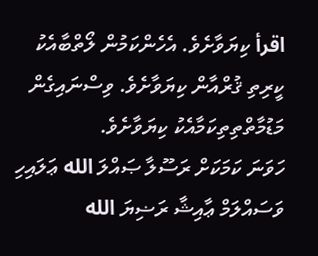اقرأ ކިޔަވާށެވެ. އެހެންކަމުން ލޯތްބާއެކު ކީރިތި ޤުރްއާން ކިޔަވާށެވެ. ވިސްނައިގެން މަޑުމާތްތިތިކަމާއެކު ކިޔަވާށެވެ.
ހަވަނަ ކަމަކަށް ރަސޫލާ ޞައްލަ الله ޢަލައިހި ވަސައްލަމް ޢާއިޝާ ރަޟިޔަ الله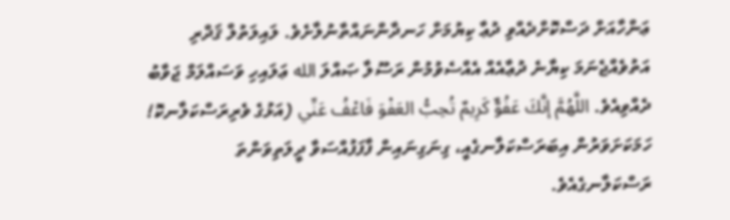ޢަންހާއަށް ދަސްކޮށްދެއްވި ދުޢާ ކިޔުމަށް ހަނދާންނައްތާނުލާށެވެ. ލައިލަތުލް ޤަދްރި އަތުވެއްޖެނަމަ ކިޔާނެ ދުޢާއެއް އެއްސެވުމުން ރަސޫލާ ޞައްލަ الله ޢަލައިހި ވަސައްލަމް ޖަވާބު ދެއްވިއެވެ. اللَّهُمَّ إنَّكَ عَفُوٌّ كَرِيمٌ تُحِبُّ العَفْوَ فَاعْفُ عَنِّي (އަޅުގެ ވެރިރަސްކަލާނކޮ! ހަމަކަށަވަރުން އިބަރަސްކަލާނގެއީ، ގިނަގިނައިން ފާފަފުއްސަވާ ދީލަތިވަންތަ ރަސްކަލާނގެއެވެ.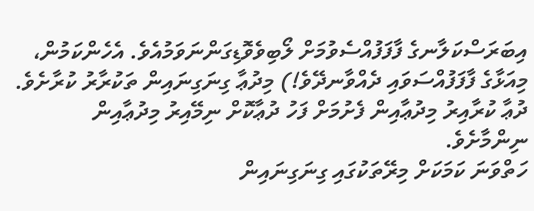އިބަރަސްކަލާނގެ ފާފަފުއްސެވުމަށް ލޯބިވެވޮޑިގަންނަވަމުއެވެ. އެހެންކަމުން، މިއަޅާގެ ފާފަފުއްސަވައި ދެއްވާނދޭވެ!) މިދުޢާ ގިނަގިނައިން ތަކުރާރު ކުރާށެވެ. ދުޢާ ކުރާއިރު މިދުޢާއިން ފެށުމަށް ފަހު ދުޢާކޮށް ނިމޭއިރު މިދުޢާއިން ނިންމާށެވެ.
ހަތްވަނަ ކަމަކަށް މިރޭތަކުގައި ގިނަގިނައިން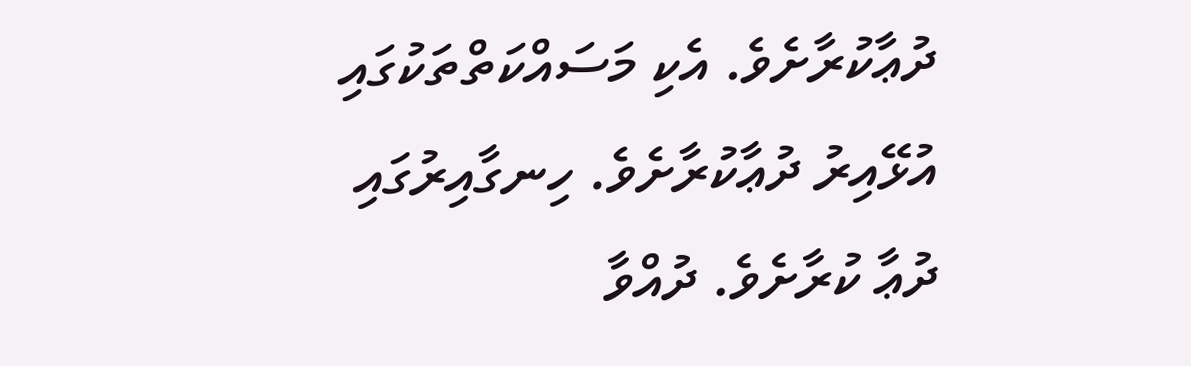ދުޢާކުރާށެވެ. އެކި މަސައްކަތްތަކުގައި އުޅޭއިރު ދުޢާކުރާށެވެ. ހިނގާއިރުގައި ދުޢާ ކުރާށެވެ. ދުއްވާ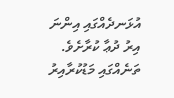އުޅަނދެއްގައި އިންނަ އިރު ދުޢާ ކުރާށެވެ. ތަނެއްގައި މަޑުކުރާއިރު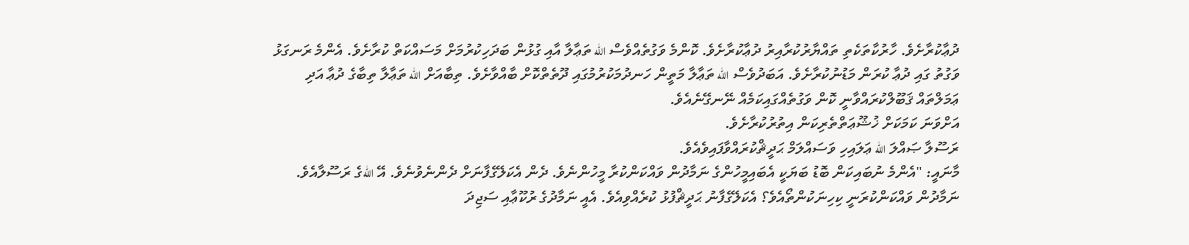ދުޢާކުރާށެވެ. ހާރުކާތަކެތި ތައްޔާރުކުރާއިރު ދުޢާކުރާށެވެ. ކޮންމެ ވަގުތެއްވެސް الله ތަޢާލާ އާއި ގުޅުން ބަދަހިކުރުމަށް މަސައްކަތް ކުރާށެވެ. އެންމެ ރަނގަޅު ވަގުތު ގައި ދުޢާ ކުރަން މަޑުނުކުރާށެވެ. އަބަދުވެސް الله ތަޢާލާ މަތީން ހަނދުމަކުރުމުގައި ދޫތެތްކޮށް ބާއްވާށެވެ. ތިބާއަށް الله ތަޢާލާ ތިބާގެ ދުޢާ އަދި ޢަމަލްތައް ޤަބޫލްކުރައްވާނީ ކޮން ވަގުތެއްގައިކަމެއް ނޭނގޭނެއެވެ.
އަށްވަނަ ކަމަކަށް ޚުޝޫޢަތްތެރިކަން އިތުރުކުރާށެވެ.
ރަސޫލާ ޞައްލަ الله ޢަލައިހި ވަސައްލަމް ޙަދީޘްކުރައްވާފައިވެއެވެ.
މާނައީ: "އެންމެ ނުބައިކަން ބޮޑު ބަޔަކީ އެބައިމީހުންގެ ނަމާދުން ވައްކަންކުރާ މީހުންނެވެ. ދެން އެކަލޭގެފާނަށް ދެންނެވުނެވެ. އޭ اللهގެ ރަސޫލާއެވެ. ނަމާދުން ވައްކަންކުރަނީ ކިހިނަކުންތޯއެވެ؟ އެކަލޭގެފާނު ޙަދީޘްފުޅު ކުރެއްވިއެވެ. އެއީ ނަމާދުގެ ރުކޫޢާއި ސަޖިދަ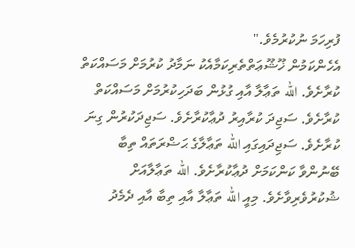ފުރިހަމަ ނުކުރުމެވެ."
އެހެންކަމުން ޚޫޝޫޢަތްތެރިކަމާއެކު ނަމާދު ކުރުމަށް މަސައްކަތް ކުރާށެވެ. الله ތަޢާލާ އާއި ގުޅުން ބަދަހިކުރުމަށް މަސައްކަތް ކުރާށެވެ. ސަޖިދަ ކުރާއިރު ދުޢާކުރާށެވެ. ސަޖިދަކުރުން ގިނަ ކުރާށެވެ. ސަޖިދައިގައި الله ތަޢާލާގެ ޙަޟްރަތައް ތިބާ ބޭނުންވާ ކަންކަމަށް ދުޢާކުރާށެވެ. الله ތަޢާލާއަށް ޝުކުރުވެރިވާށެވެ. މިއީ الله ތަޢާލާ އާއި ތިބާ އާއި ދެމެދު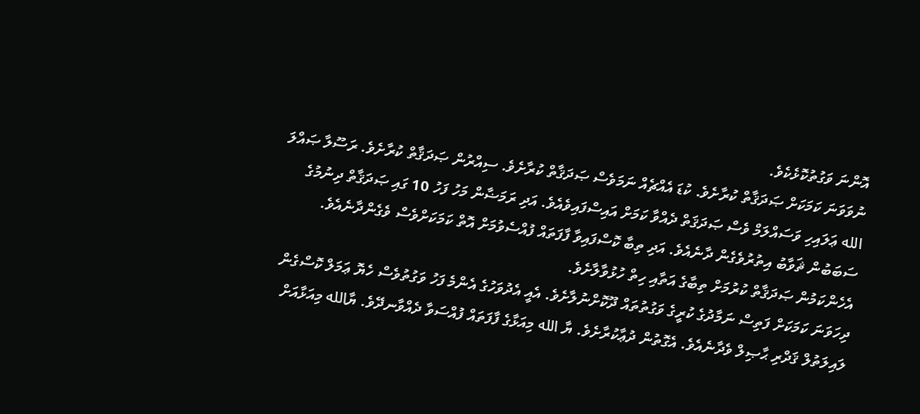އޮންނަ ވަގުތުކޮޅެކެވެ.
ނުވަވަނަ ކަމަކަށް ޞަދަޤާތް ކުރާށެވެ. ކުޑަ އެއްޗެއް ނަމަވެސް ޞަދަޤާތް ކުރާށެވެ. ސިއްރުން ޞަދަޤާތް ކުރާށެވެ. ރަސޫލާ ޞައްލަ الله ޢަލައިހި ވަސައްލަމް ވެސް ޞަދަޤަތް ދެއްވާ ކަމަށް އައިސްފައިވެއެވެ. އަދި ރަމަޟާން މަހު ފަހު 10 ގައި ޞަދަޤާތް ދިނުމުގެ ސަބަބުން ޘަވާބު އިތުރުވެގެން ދާނެއެވެ. އަދި ތިބާ ކޮސްފައިވާ ފާފަތައް ފުއްސެވުމަށް އޮތް ކަމަކަށްވެސް ވެގެންދާނެއެވެ. އެހެންކަމުން ޞަދަޤާތް ކުރުމަށް ތިބާގެ އަތާއި ހިތް ހުޅުވާލާށެވެ.
ދިހަވަނަ ކަމަކަށް ފަތިސް ނަމާދުގެ ކުރީގެ ވަގުތުތައް ދޫކޮށްނުލާށެވެ. އެއީ އެދުވަހުގެ އެންމެ ފަހު ވަގުތުވެސް ހެޔޮ ޢަމަލް ކޮސްގެން ލައިލަތުލް ޤަދްރި ޙާޞިލް ވެދާނެއެވެ. އެގޮތުން ދުޢާކުރާށެވެ. ޔާ الله މިއަޅާގެ ފާފަތައް ފުއްސަވާ ދެއްވާނދޭވެ. ޔާالله މިއަޅާއަށް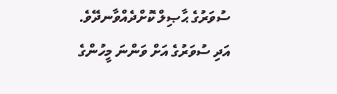ސުވަރުގެ ޙާޞިލް ކޮށްދެއްވާނދޭވެ. އަދި ސުވަރުގެ އަށް ވަންނަ މީހުންގެ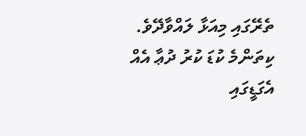ތެރޭގައި މިއަޅާ ލައްވާދޭވެ. ކިތަންމެ ކުޑަ ކުރު ދުޢާ އެއް އެގަޑީގައި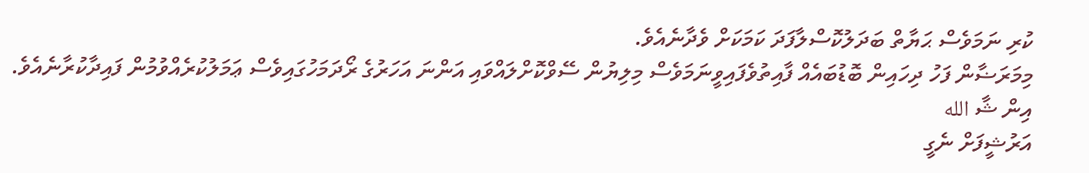ކުރި ނަމަވެސް ޙަޔާތް ބަދަލުކޮސްލާފަދަ ކަމަކަށް ވެދާނެއެވެ.
މިމަރަޟާން ފަހު ދިހައިން ބޮޑުބައެއް ފާއިތުވެފައިވީނަމަވެސް މިލިޔުން ސޭވްކޮށްލައްވައި އަންނަ އަހަރުގެ ރޯދަމަހުގައިވެސް ޢަމަލުކުރެއްވުމުން ފައިދާކުރާނެއެވެ. އިން ޝާ الله
އަރުޝީފަށް ނެގީ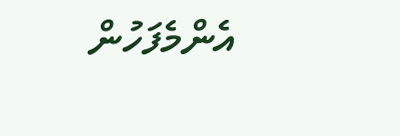އެންމެފަހުން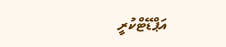އަޕްޑޭޓްކުރީ